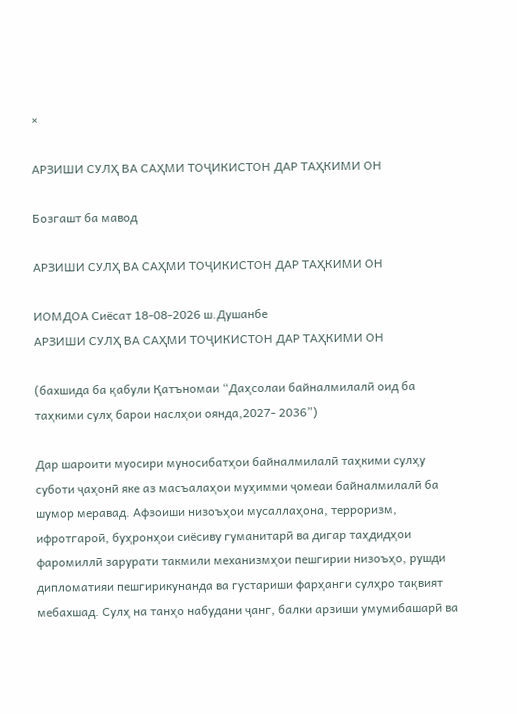×

АРЗИШИ СУЛҲ ВА САҲМИ ТОҶИКИСТОН ДАР ТАҲКИМИ ОН

Бозгашт ба мавод

АРЗИШИ СУЛҲ ВА САҲМИ ТОҶИКИСТОН ДАР ТАҲКИМИ ОН

ИОМДОА Сиёсат 18-08-2026 ш.Душанбе
АРЗИШИ СУЛҲ ВА САҲМИ ТОҶИКИСТОН ДАР ТАҲКИМИ ОН

(бахшида ба қабули Қатъномаи “Даҳсолаи байналмилалӣ оид ба таҳкими сулҳ барои наслҳои оянда,2027- 2036”)

Дар шароити муосири муносибатҳои байналмилалӣ таҳкими сулҳу суботи ҷаҳонӣ яке аз масъалаҳои муҳимми ҷомеаи байналмилалӣ ба шумор меравад. Афзоиши низоъҳои мусаллаҳона, терроризм, ифротгароӣ, буҳронҳои сиёсиву гуманитарӣ ва дигар таҳдидҳои фаромиллӣ зарурати такмили механизмҳои пешгирии низоъҳо, рушди дипломатияи пешгирикунанда ва густариши фарҳанги сулҳро тақвият мебахшад. Сулҳ на танҳо набудани ҷанг, балки арзиши умумибашарӣ ва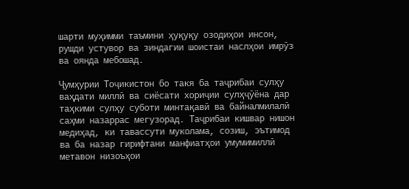шарти муҳимми таъмини ҳуқуқу озодиҳои инсон, рушди устувор ва зиндагии шоистаи наслҳои имрӯз ва оянда мебошад.

Ҷумҳурии Тоҷикистон бо такя ба таҷрибаи сулҳу ваҳдати миллӣ ва сиёсати хориҷии сулҳҷӯёна дар таҳкими сулҳу суботи минтақавӣ ва байналмилалӣ саҳми назаррас мегузорад. Таҷрибаи кишвар нишон медиҳад, ки тавассути муколама, созиш, эътимод ва ба назар гирифтани манфиатҳои умумимиллӣ метавон низоъҳои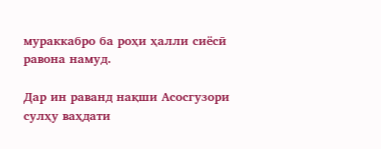мураккабро ба роҳи ҳалли сиёсӣ равона намуд.

Дар ин раванд нақши Асосгузори сулҳу ваҳдати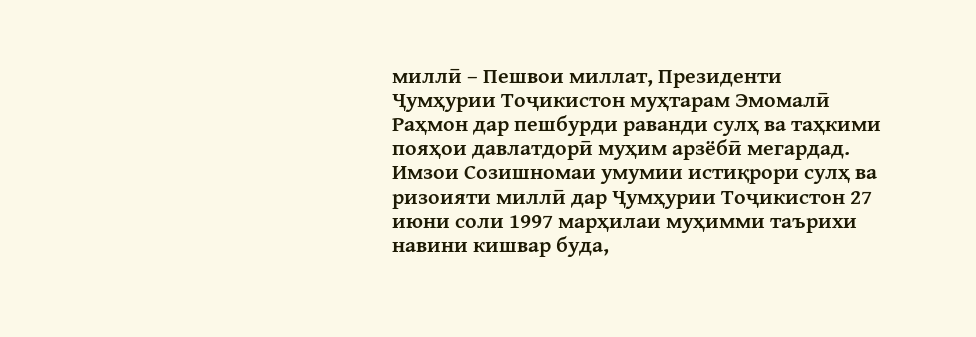миллӣ – Пешвои миллат, Президенти Ҷумҳурии Тоҷикистон муҳтарам Эмомалӣ Раҳмон дар пешбурди раванди сулҳ ва таҳкими пояҳои давлатдорӣ муҳим арзёбӣ мегардад. Имзои Созишномаи умумии истиқрори сулҳ ва ризоияти миллӣ дар Ҷумҳурии Тоҷикистон 27 июни соли 1997 марҳилаи муҳимми таърихи навини кишвар буда,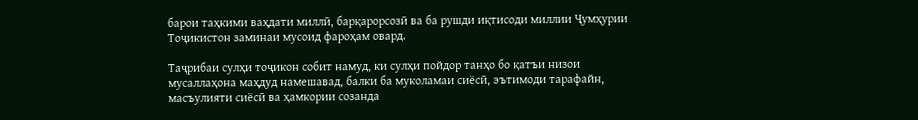барои таҳкими ваҳдати миллӣ, барқарорсозӣ ва ба рушди иқтисоди миллии Ҷумҳурии Тоҷикистон заминаи мусоид фароҳам овард.

Таҷрибаи сулҳи тоҷикон собит намуд, ки сулҳи пойдор танҳо бо қатъи низои мусаллаҳона маҳдуд намешавад, балки ба муколамаи сиёсӣ, эътимоди тарафайн, масъулияти сиёсӣ ва ҳамкории созанда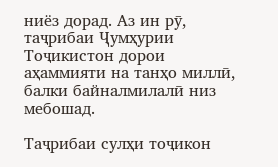ниёз дорад. Аз ин рӯ, таҷрибаи Ҷумҳурии Тоҷикистон дорои аҳаммияти на танҳо миллӣ, балки байналмилалӣ низ мебошад.

Таҷрибаи сулҳи тоҷикон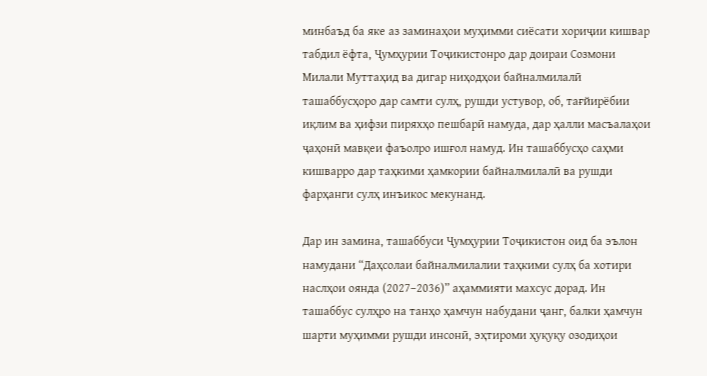минбаъд ба яке аз заминаҳои муҳимми сиёсати хориҷии кишвар табдил ёфта, Ҷумҳурии Тоҷикистонро дар доираи Созмони Милали Муттаҳид ва дигар ниҳодҳои байналмилалӣ ташаббусҳоро дар самти сулҳ, рушди устувор, об, тағйирёбии иқлим ва ҳифзи пиряхҳо пешбарӣ намуда, дар ҳалли масъалаҳои ҷаҳонӣ мавқеи фаъолро ишғол намуд. Ин ташаббусҳо саҳми кишварро дар таҳкими ҳамкории байналмилалӣ ва рушди фарҳанги сулҳ инъикос мекунанд.

Дар ин замина, ташаббуси Ҷумҳурии Тоҷикистон оид ба эълон намудани “Даҳсолаи байналмилалии таҳкими сулҳ ба хотири наслҳои оянда (2027–2036)” аҳаммияти махсус дорад. Ин ташаббус сулҳро на танҳо ҳамчун набудани ҷанг, балки ҳамчун шарти муҳимми рушди инсонӣ, эҳтироми ҳуқуқу озодиҳои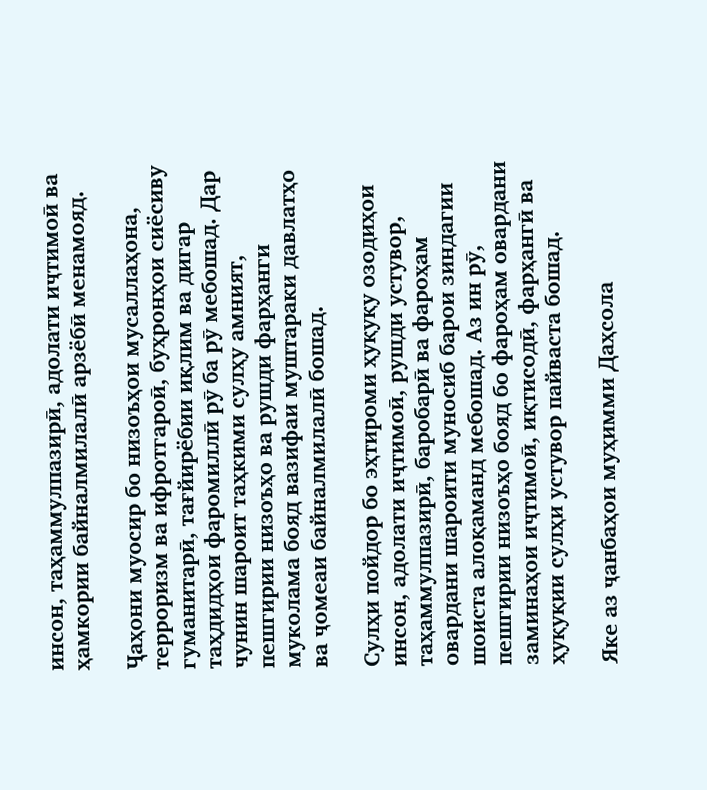инсон, таҳаммулпазирӣ, адолати иҷтимоӣ ва ҳамкории байналмилалӣ арзёбӣ менамояд.

Ҷаҳони муосир бо низоъҳои мусаллаҳона, терроризм ва ифротгароӣ, буҳронҳои сиёсиву гуманитарӣ, тағйирёбии иқлим ва дигар таҳдидҳои фаромиллӣ рӯ ба рӯ мебошад. Дар чунин шароит таҳкими сулҳу амният, пешгирии низоъҳо ва рушди фарҳанги муколама бояд вазифаи муштараки давлатҳо ва ҷомеаи байналмилалӣ бошад.

Сулҳи пойдор бо эҳтироми ҳуқуқу озодиҳои инсон, адолати иҷтимоӣ, рушди устувор, таҳаммулпазирӣ, баробарӣ ва фароҳам овардани шароити муносиб барои зиндагии шоиста алоқаманд мебошад. Аз ин рӯ, пешгирии низоъҳо бояд бо фароҳам овардани заминаҳои иҷтимоӣ, иқтисодӣ, фарҳангӣ ва ҳуқуқии сулҳи устувор пайваста бошад.

Яке аз ҷанбаҳои муҳимми Даҳсола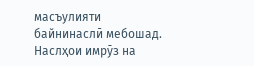масъулияти байнинаслӣ мебошад. Наслҳои имрӯз на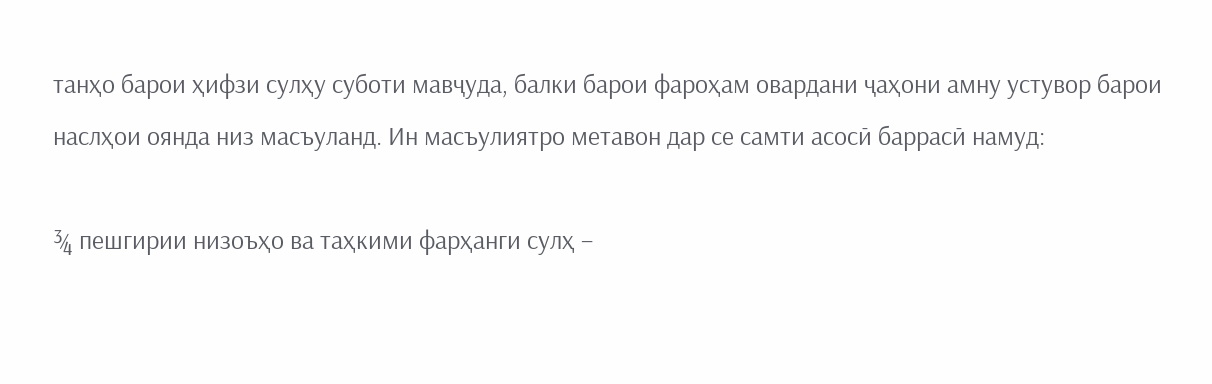танҳо барои ҳифзи сулҳу суботи мавҷуда, балки барои фароҳам овардани ҷаҳони амну устувор барои наслҳои оянда низ масъуланд. Ин масъулиятро метавон дар се самти асосӣ баррасӣ намуд:

¾ пешгирии низоъҳо ва таҳкими фарҳанги сулҳ –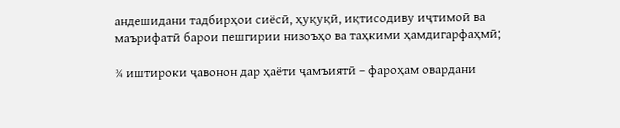андешидани тадбирҳои сиёсӣ, ҳуқуқӣ, иқтисодиву иҷтимоӣ ва маърифатӣ барои пешгирии низоъҳо ва таҳкими ҳамдигарфаҳмӣ;

¾ иштироки ҷавонон дар ҳаёти ҷамъиятӣ – фароҳам овардани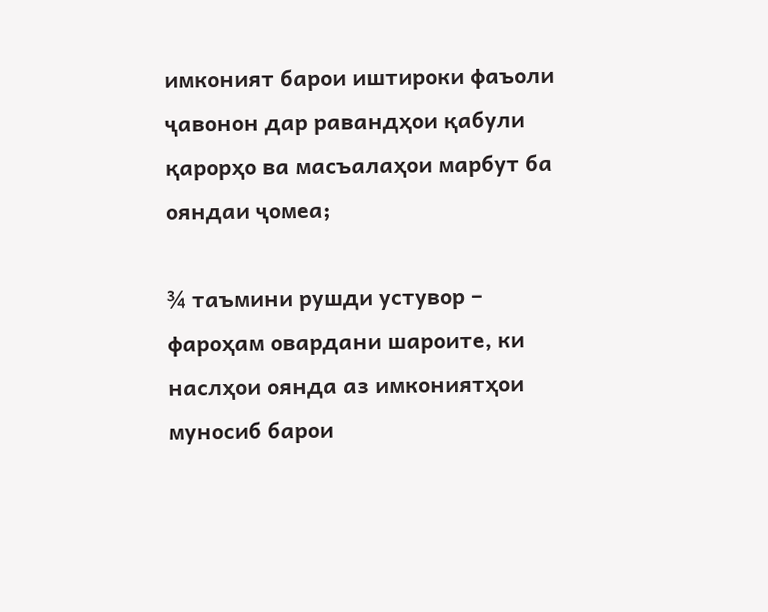имконият барои иштироки фаъоли ҷавонон дар равандҳои қабули қарорҳо ва масъалаҳои марбут ба ояндаи ҷомеа;

¾ таъмини рушди устувор – фароҳам овардани шароите, ки наслҳои оянда аз имкониятҳои муносиб барои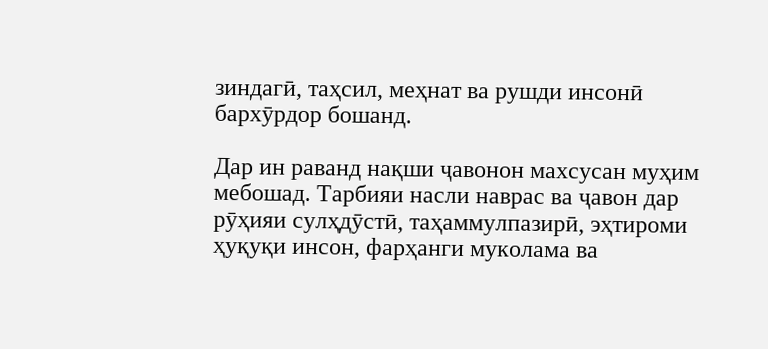зиндагӣ, таҳсил, меҳнат ва рушди инсонӣ бархӯрдор бошанд.

Дар ин раванд нақши ҷавонон махсусан муҳим мебошад. Тарбияи насли наврас ва ҷавон дар рӯҳияи сулҳдӯстӣ, таҳаммулпазирӣ, эҳтироми ҳуқуқи инсон, фарҳанги муколама ва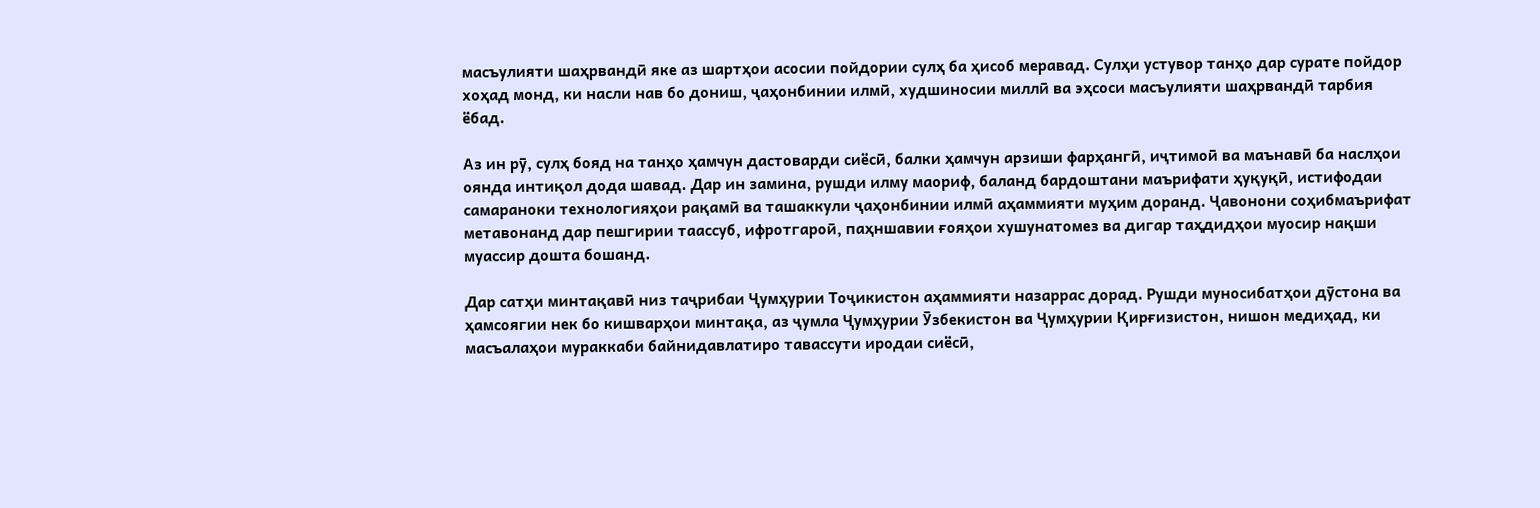масъулияти шаҳрвандӣ яке аз шартҳои асосии пойдории сулҳ ба ҳисоб меравад. Сулҳи устувор танҳо дар сурате пойдор хоҳад монд, ки насли нав бо дониш, ҷаҳонбинии илмӣ, худшиносии миллӣ ва эҳсоси масъулияти шаҳрвандӣ тарбия ёбад.

Аз ин рӯ, сулҳ бояд на танҳо ҳамчун дастоварди сиёсӣ, балки ҳамчун арзиши фарҳангӣ, иҷтимоӣ ва маънавӣ ба наслҳои оянда интиқол дода шавад. Дар ин замина, рушди илму маориф, баланд бардоштани маърифати ҳуқуқӣ, истифодаи самараноки технологияҳои рақамӣ ва ташаккули ҷаҳонбинии илмӣ аҳаммияти муҳим доранд. Ҷавонони соҳибмаърифат метавонанд дар пешгирии таассуб, ифротгароӣ, паҳншавии ғояҳои хушунатомез ва дигар таҳдидҳои муосир нақши муассир дошта бошанд.

Дар сатҳи минтақавӣ низ таҷрибаи Ҷумҳурии Тоҷикистон аҳаммияти назаррас дорад. Рушди муносибатҳои дӯстона ва ҳамсоягии нек бо кишварҳои минтақа, аз ҷумла Ҷумҳурии Ӯзбекистон ва Ҷумҳурии Қирғизистон, нишон медиҳад, ки масъалаҳои мураккаби байнидавлатиро тавассути иродаи сиёсӣ,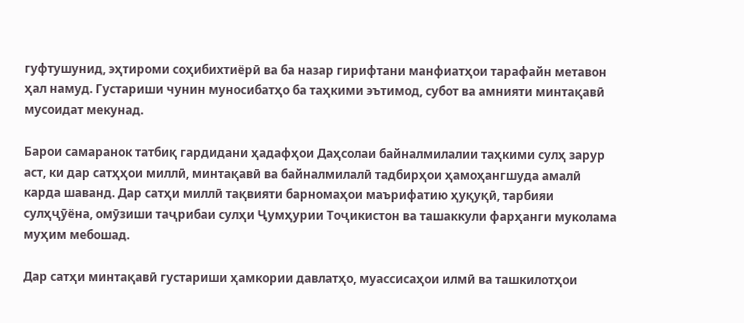гуфтушунид, эҳтироми соҳибихтиёрӣ ва ба назар гирифтани манфиатҳои тарафайн метавон ҳал намуд. Густариши чунин муносибатҳо ба таҳкими эътимод, субот ва амнияти минтақавӣ мусоидат мекунад.

Барои самаранок татбиқ гардидани ҳадафҳои Даҳсолаи байналмилалии таҳкими сулҳ зарур аст, ки дар сатҳҳои миллӣ, минтақавӣ ва байналмилалӣ тадбирҳои ҳамоҳангшуда амалӣ карда шаванд. Дар сатҳи миллӣ тақвияти барномаҳои маърифатию ҳуқуқӣ, тарбияи сулҳҷӯёна, омӯзиши таҷрибаи сулҳи Ҷумҳурии Тоҷикистон ва ташаккули фарҳанги муколама муҳим мебошад.

Дар сатҳи минтақавӣ густариши ҳамкории давлатҳо, муассисаҳои илмӣ ва ташкилотҳои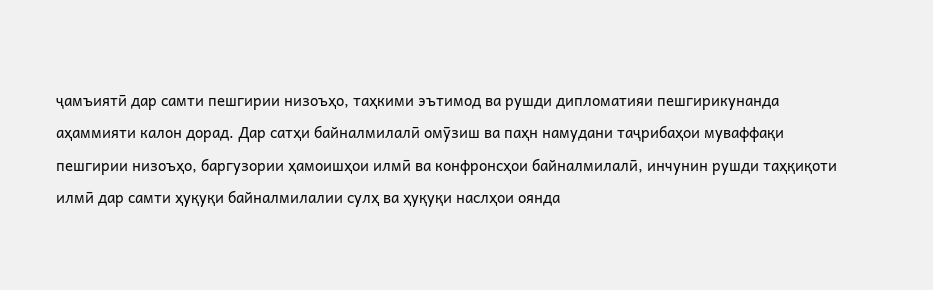ҷамъиятӣ дар самти пешгирии низоъҳо, таҳкими эътимод ва рушди дипломатияи пешгирикунанда аҳаммияти калон дорад. Дар сатҳи байналмилалӣ омӯзиш ва паҳн намудани таҷрибаҳои муваффақи пешгирии низоъҳо, баргузории ҳамоишҳои илмӣ ва конфронсҳои байналмилалӣ, инчунин рушди таҳқиқоти илмӣ дар самти ҳуқуқи байналмилалии сулҳ ва ҳуқуқи наслҳои оянда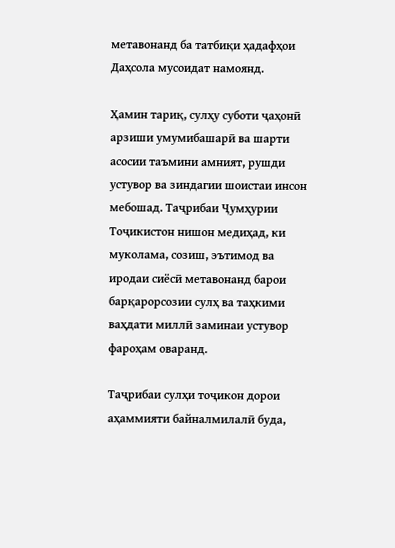метавонанд ба татбиқи ҳадафҳои Даҳсола мусоидат намоянд.

Ҳамин тариқ, сулҳу суботи ҷаҳонӣ арзиши умумибашарӣ ва шарти асосии таъмини амният, рушди устувор ва зиндагии шоистаи инсон мебошад. Таҷрибаи Ҷумҳурии Тоҷикистон нишон медиҳад, ки муколама, созиш, эътимод ва иродаи сиёсӣ метавонанд барои барқарорсозии сулҳ ва таҳкими ваҳдати миллӣ заминаи устувор фароҳам оваранд.

Таҷрибаи сулҳи тоҷикон дорои аҳаммияти байналмилалӣ буда,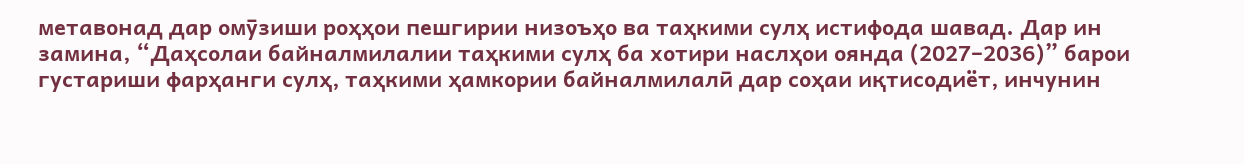метавонад дар омӯзиши роҳҳои пешгирии низоъҳо ва таҳкими сулҳ истифода шавад. Дар ин замина, “Даҳсолаи байналмилалии таҳкими сулҳ ба хотири наслҳои оянда (2027–2036)” барои густариши фарҳанги сулҳ, таҳкими ҳамкории байналмилалӣ дар соҳаи иқтисодиёт, инчунин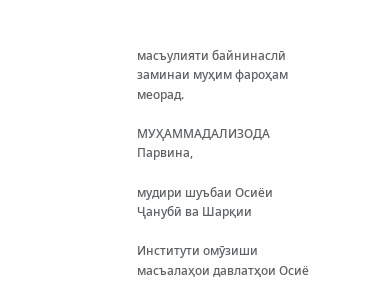масъулияти байнинаслӣ заминаи муҳим фароҳам меорад.

МУҲАММАДАЛИЗОДА Парвина,

мудири шуъбаи Осиёи Ҷанубӣ ва Шарқии

Институти омӯзиши масъалаҳои давлатҳои Осиё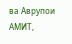ва Аврупои АМИТ,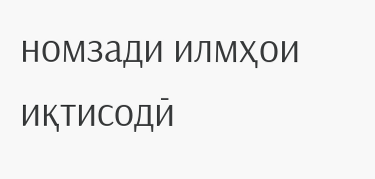номзади илмҳои иқтисодӣ